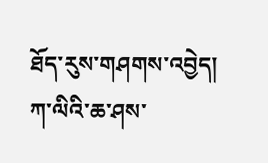ཐོད་རུས་གཤགས་འབྱེད།
ཀ་ལིའི་ཆ་ཤས་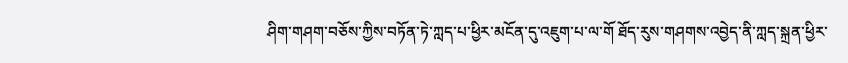ཤིག་གཤག་བཅོས་ཀྱིས་བཏོན་ཏེ་ཀླད་པ་ཕྱིར་མངོན་དུ་འཇུག་པ་ལ་གོ ཐོད་རུས་གཤགས་འབྱེད་ནི་ཀླད་སྐྲན་ཕྱིར་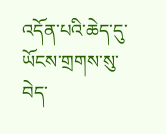འདོན་པའི་ཆེད་དུ་ཡོངས་གྲགས་སུ་བེད་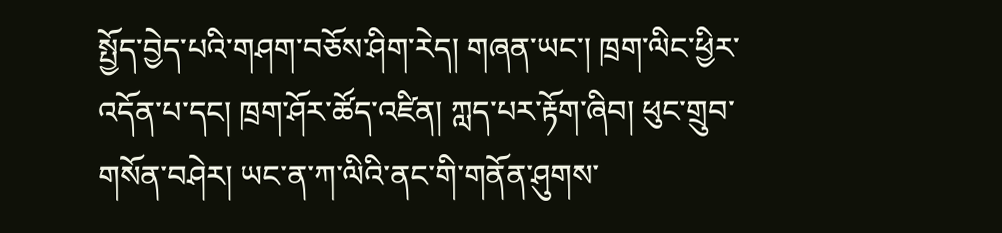སྤྱོད་བྱེད་པའི་གཤག་བཅོས་ཤིག་རེད། གཞན་ཡང་། ཁྲག་ལིང་ཕྱིར་འདོན་པ་དང། ཁྲག་ཤོར་ཚོད་འཛིན། ཀླད་པར་རྟོག་ཞིབ། ཕུང་གྲུབ་གསོན་བཤེར། ཡང་ན་ཀ་ལིའི་ནང་གི་གནོན་ཤུགས་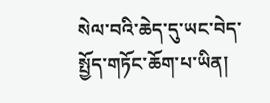སེལ་བའི་ཆེད་དུ་ཡང་བེད་སྤྱོད་གཏོང་ཆོག་པ་ཡིན།